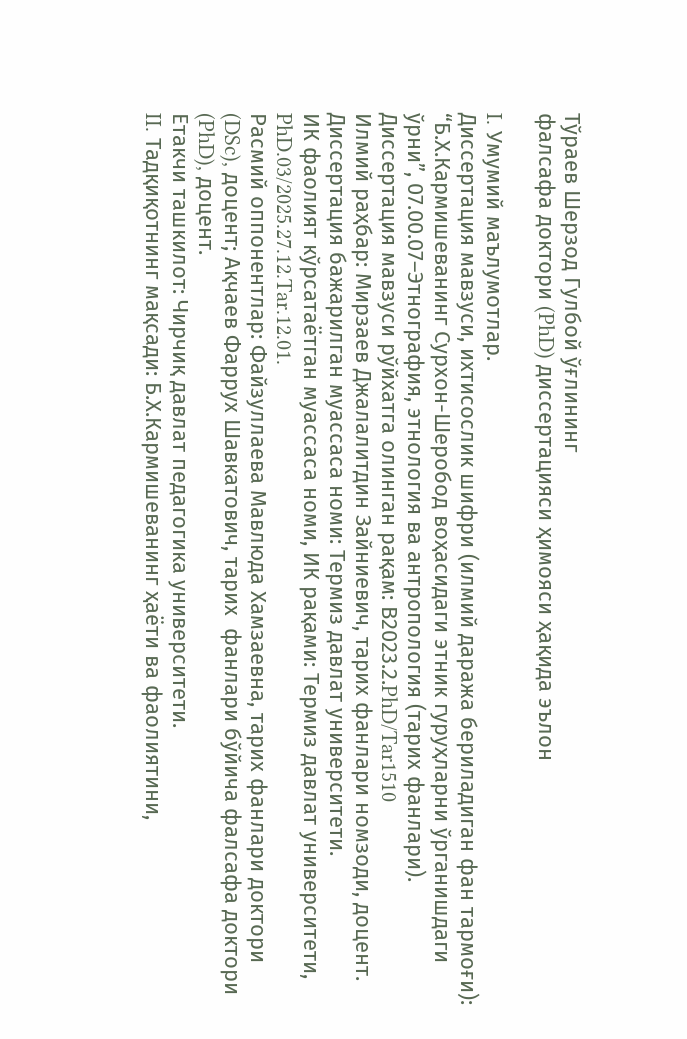Тўраев Шерзод Гулбой ўғлининг
фалсафа доктори (PhD) диссертацияси ҳимояси ҳақида эълон

I. Умумий маълумотлар.
Диссертация мавзуси, ихтисослик шифри (илмий даража бериладиган фан тармоғи): “Б.Х.Кармишеванинг Сурхон-Шеробод воҳасидаги этник гуруҳларни ўрганишдаги ўрни”, 07.00.07–Этнография, этнология ва антропология (тарих фанлари).
Диссертация мавзуси рўйхатга олинган рақам: В2023.2.PhD/Tar1510
Илмий раҳбар: Мирзаев Джалалитдин Зайниевич, тарих фанлари номзоди, доцент.
Диссертация бажарилган муассаса номи: Термиз давлат университети.
ИК фаолият кўрсатаётган муассаса номи, ИК рақами: Термиз давлат университети, PhD.03/2025.27.12.Tar.12.01.
Расмий оппонентлар: Файзуллаева Мавлюда Хамзаевна, тарих фанлари доктори (DSc), доцент; Ақчаев Фаррух Шавкатович, тарих  фанлари бўйича фалсафа доктори (PhD), доцент.
Етакчи ташкилот: Чирчиқ давлат педагогика университети.
II. Тадқиқотнинг мақсади: Б.Х.Кармишеванинг ҳаёти ва фаолиятини,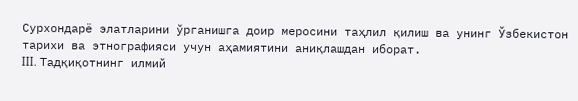Сурхондарё элатларини ўрганишга доир меросини таҳлил қилиш ва унинг Ўзбекистон тарихи ва этнографияси учун аҳамиятини аниқлашдан иборат.
III. Тадқиқотнинг илмий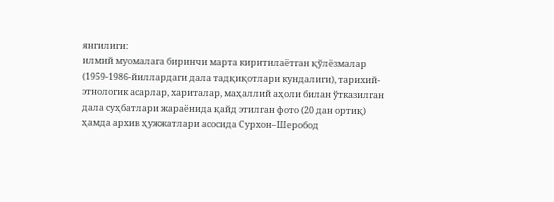янгилиги:
илмий муомалага биринчи марта киритилаётган қўлёзмалар (1959-1986-йиллардаги дала тадқиқотлари кундалиги), тарихий-этнологик асарлар, хариталар, маҳаллий аҳоли билан ўтказилган дала суҳбатлари жараёнида қайд этилган фото (20 дан ортиқ) ҳамда архив ҳужжатлари асосида Сурхон–Шеробод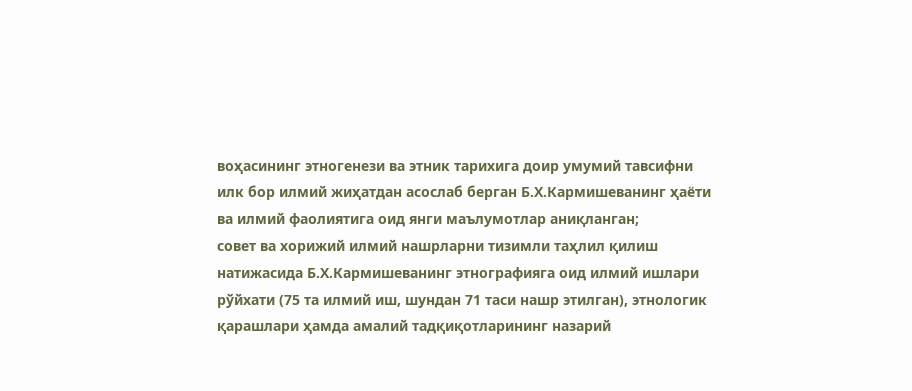воҳасининг этногенези ва этник тарихига доир умумий тавсифни илк бор илмий жиҳатдан асослаб берган Б.Х.Кармишеванинг ҳаёти ва илмий фаолиятига оид янги маълумотлар аниқланган;
совет ва хорижий илмий нашрларни тизимли таҳлил қилиш натижасида Б.Х.Кармишеванинг этнографияга оид илмий ишлари рўйхати (75 та илмий иш, шундан 71 таси нашр этилган), этнологик қарашлари ҳамда амалий тадқиқотларининг назарий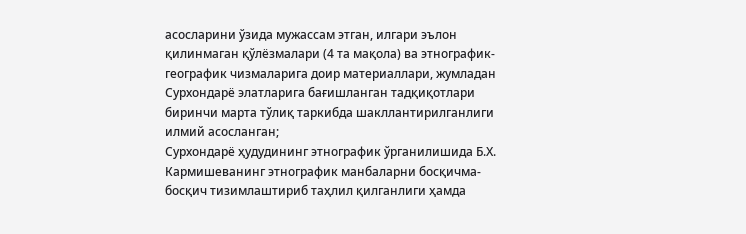асосларини ўзида мужассам этган, илгари эълон қилинмаган қўлёзмалари (4 та мақола) ва этнографик-географик чизмаларига доир материаллари, жумладан Сурхондарё элатларига бағишланган тадқиқотлари биринчи марта тўлиқ таркибда шакллантирилганлиги илмий асосланган;
Сурхондарё ҳудудининг этнографик ўрганилишида Б.Х. Кармишеванинг этнографик манбаларни босқичма-босқич тизимлаштириб таҳлил қилганлиги ҳамда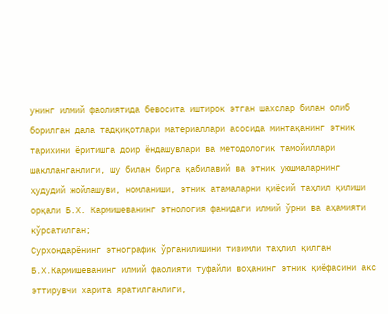унинг илмий фаолиятида бевосита иштирок этган шахслар билан олиб борилган дала тадқиқотлари материаллари асосида минтақанинг этник тарихини ёритишга доир ёндашувлари ва методологик тамойиллари шаклланганлиги, шу билан бирга қабилавий ва этник уюшмаларнинг ҳудудий жойлашуви, номланиши, этник атамаларни қиёсий таҳлил қилиши орқали Б.Х. Кармишеванинг этнология фанидаги илмий ўрни ва аҳамияти кўрсатилган;
Сурхондарёнинг этнографик ўрганилишини тизимли таҳлил қилган Б.Х.Кармишеванинг илмий фаолияти туфайли воҳанинг этник қиёфасини акс эттирувчи харита яратилганлиги,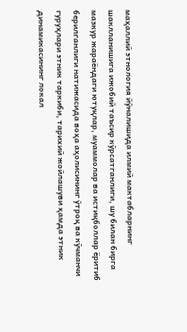маҳаллий этнология йўналишида илмий мактабларнинг шаклланишига ижобий таъсир кўрсатганлиги, шу билан бирга мазкур жараёндаги ютуқлар, муаммолар ва истиқболлар ёритиб берилганлиги натижасида воҳа аҳолисининг ўтроқ ва кўчманчи гуруҳлари этник таркиби, тарихий жойлашуви ҳамда этник динамикасининг локал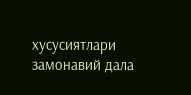хусусиятлари замонавий дала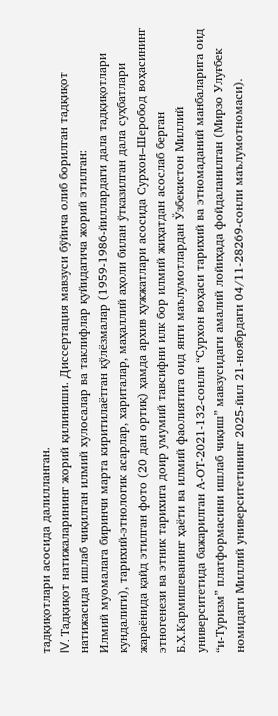тадқиқотлари асосида далилланган.
IV. Тадқиқот натижаларининг жорий қилиниши. Диссертация мавзуси бўйича олиб борилган тадқиқот натижасида ишлаб чиқилган илмий хулосалар ва таклифлар қуйидагича жорий этилган:
Илмий муомалага биринчи марта киритилаётган қўлёзмалар (1959-1986-йиллардаги дала тадқиқотлари кундалиги), тарихий-этнологик асарлар, хариталар, маҳаллий аҳоли билан ўтказилган дала суҳбатлари жараёнида қайд этилган фото (20 дан ортиқ) ҳамда архив ҳужжатлари асосида Сурхон–Шеробод воҳасининг этногенези ва этник тарихига доир умумий тавсифни илк бор илмий жиҳатдан асослаб берган Б.Х.Кармишеванинг ҳаёти ва илмий фаолиятига оид янги маълумотлардан Ўзбекистон Миллий университетида бажарилган А-ОТ-2021-132-сонли “Сурхон воҳаси тарихий ва этномаданий манбаларига оид “и-Туризм” платформасини ишлаб чиқиш” мавзусидаги амалий лойиҳада фойдаланилган (Мирзо Улуғбек номидаги Миллий университетининг 2025-йил 21-ноябрдаги 04/11-28269-сонли маълумотномаси).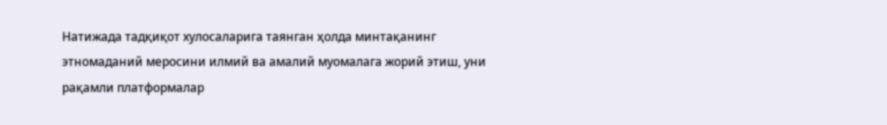Натижада тадқиқот хулосаларига таянган ҳолда минтақанинг этномаданий меросини илмий ва амалий муомалага жорий этиш, уни рақамли платформалар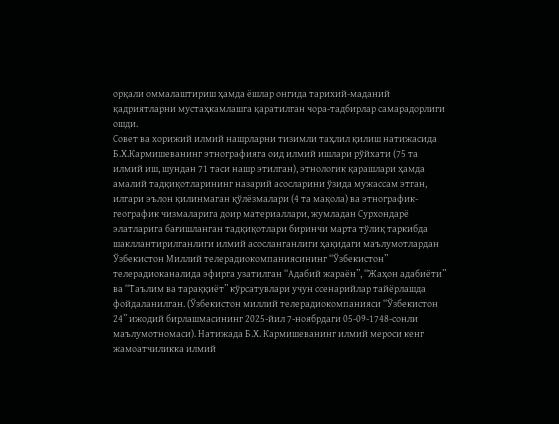орқали оммалаштириш ҳамда ёшлар онгида тарихий-маданий қадриятларни мустаҳкамлашга қаратилган чора-тадбирлар самарадорлиги ошди.
Совет ва хорижий илмий нашрларни тизимли таҳлил қилиш натижасида Б.Х.Кармишеванинг этнографияга оид илмий ишлари рўйхати (75 та илмий иш, шундан 71 таси нашр этилган), этнологик қарашлари ҳамда амалий тадқиқотларининг назарий асосларини ўзида мужассам этган, илгари эълон қилинмаган қўлёзмалари (4 та мақола) ва этнографик-географик чизмаларига доир материаллари, жумладан Сурхондарё элатларига бағишланган тадқиқотлари биринчи марта тўлиқ таркибда шакллантирилганлиги илмий асосланганлиги ҳақидаги маълумотлардан Ўзбекистон Миллий телерадиокомпаниясининг “Ўзбекистон” телерадиоканалида эфирга узатилган “Адабий жараён”, “Жаҳон адабиёти” ва “Таълим ва тараққиёт” кўрсатувлари учун ссенарийлар тайёрлашда фойдаланилган. (Ўзбекистон миллий телерадиокомпанияси “Ўзбекистон 24” ижодий бирлашмасининг 2025-йил 7-ноябрдаги 05-09-1748-сонли маълумотномаси). Натижада Б.Х. Кармишеванинг илмий мероси кенг жамоатчиликка илмий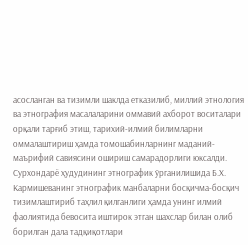асосланган ва тизимли шаклда етказилиб, миллий этнология ва этнография масалаларини оммавий ахборот воситалари орқали тарғиб этиш, тарихий-илмий билимларни оммалаштириш ҳамда томошабинларнинг маданий-маърифий савиясини ошириш самарадорлиги юксалди.
Сурхондарё ҳудудининг этнографик ўрганилишида Б.Х. Кармишеванинг этнографик манбаларни босқичма-босқич тизимлаштириб таҳлил қилганлиги ҳамда унинг илмий фаолиятида бевосита иштирок этган шахслар билан олиб борилган дала тадқиқотлари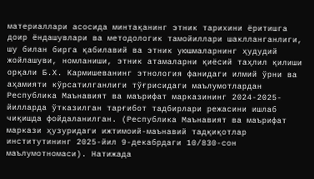материаллари асосида минтақанинг этник тарихини ёритишга доир ёндашувлари ва методологик тамойиллари шаклланганлиги, шу билан бирга қабилавий ва этник уюшмаларнинг ҳудудий жойлашуви, номланиши, этник атамаларни қиёсий таҳлил қилиши орқали Б.Х. Кармишеванинг этнология фанидаги илмий ўрни ва аҳамияти кўрсатилганлиги тўғрисидаги маълумотлардан Республика Маънавият ва маърифат марказининг 2024-2025-йилларда ўтказилган тарғибот тадбирлари режасини ишлаб чиқишда фойдаланилган. (Республика Маънавият ва маърифат маркази ҳузуридаги ижтимоий-маънавий тадқиқотлар институтининг 2025-йил 9-декабрдаги 10/830-сон маълумотномаси). Натижада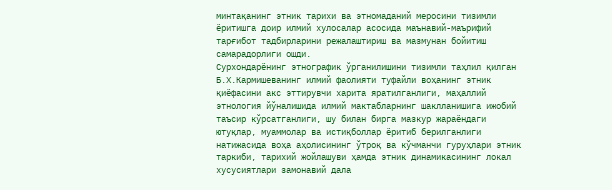минтақанинг этник тарихи ва этномаданий меросини тизимли ёритишга доир илмий хулосалар асосида маънавий-маърифий тарғибот тадбирларини режалаштириш ва мазмунан бойитиш самарадорлиги ошди.
Сурхондарёнинг этнографик ўрганилишини тизимли таҳлил қилган Б.Х.Кармишеванинг илмий фаолияти туфайли воҳанинг этник қиёфасини акс эттирувчи харита яратилганлиги, маҳаллий этнология йўналишида илмий мактабларнинг шаклланишига ижобий таъсир кўрсатганлиги, шу билан бирга мазкур жараёндаги ютуқлар, муаммолар ва истиқболлар ёритиб берилганлиги натижасида воҳа аҳолисининг ўтроқ ва кўчманчи гуруҳлари этник таркиби, тарихий жойлашуви ҳамда этник динамикасининг локал хусусиятлари замонавий дала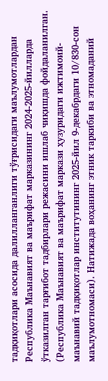тадқиқотлари асосида далилланганлиги тўғрисидаги маълумотлардан Республика Маънавият ва маърифат марказининг 2024-2025-йилларда ўтказилган тарғибот тадбирлари режасини ишлаб чиқишда фойдаланилган. (Республика Маънавият ва маърифат маркази ҳузуридаги ижтимоий-маънавий тадқиқотлар институтининг 2025-йил 9-декабрдаги 10/830-сон маълумотномаси). Натижада воҳанинг этник таркиби ва этномаданий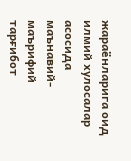жараёнларига оид илмий хулосалар асосида маънавий-маърифий тарғибот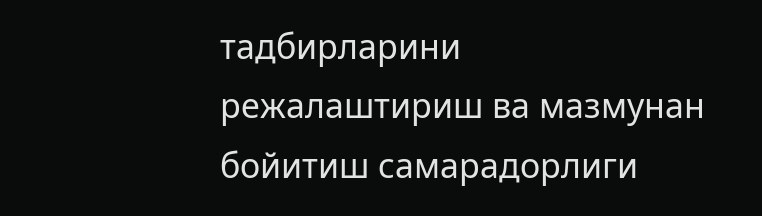тадбирларини режалаштириш ва мазмунан бойитиш самарадорлиги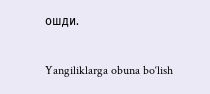ошди.

Yangiliklarga obuna bo‘lish